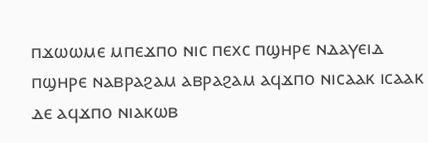ⲡϫⲱⲱⲙⲉ ⲙⲡⲉϫⲡⲟ ⲛⲓⲥ ⲡⲉⲭⲥ ⲡϣⲏⲣⲉ ⲛⲇⲁⲩⲉⲓⲇ ⲡϣⲏⲣⲉ ⲛⲁⲃⲣⲁϩⲁⲙ ⲁⲃⲣⲁϩⲁⲙ ⲁϥϫⲡⲟ ⲛⲓⲥⲁⲁⲕ ⲓⲥⲁⲁⲕ ⲇⲉ ⲁϥϫⲡⲟ ⲛⲓⲁⲕⲱⲃ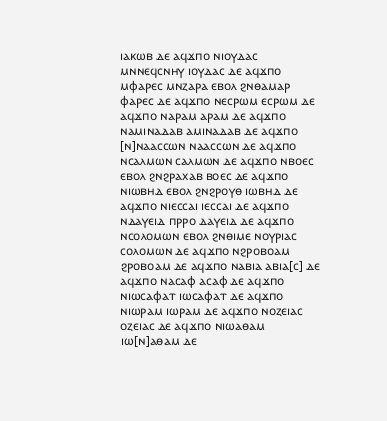ⲓⲁⲕⲱⲃ ⲇⲉ ⲁϥϫⲡⲟ ⲛⲓⲟⲩⲇⲁⲥ ⲙⲛⲛⲉϥⲥⲛⲏⲩ ⲓⲟⲩⲇⲁⲥ ⲇⲉ ⲁϥϫⲡⲟ ⲙⲫⲁⲣⲉⲥ ⲙⲛⲍⲁⲣⲁ ⲉⲃⲟⲗ ϩⲛⲑⲁⲙⲁⲣ ⲫⲁⲣⲉⲥ ⲇⲉ ⲁϥϫⲡⲟ ⲛⲉⲥⲣⲱⲙ ⲉⲥⲣⲱⲙ ⲇⲉ ⲁϥϫⲡⲟ ⲛⲁⲣⲁⲙ ⲁⲣⲁⲙ ⲇⲉ ⲁϥϫⲡⲟ ⲛⲁⲙⲓⲛⲁⲇⲁⲃ ⲁⲙⲓⲛⲁⲇⲁⲃ ⲇⲉ ⲁϥϫⲡⲟ [ⲛ]ⲛⲁⲁⲥⲥⲱⲛ ⲛⲁⲁⲥⲥⲱⲛ ⲇⲉ ⲁϥϫⲡⲟ ⲛⲥⲁⲗⲙⲱⲛ ⲥⲁⲗⲙⲱⲛ ⲇⲉ ⲁϥϫⲡⲟ ⲛⲃⲟⲉⲥ ⲉⲃⲟⲗ ϩⲛϩⲣⲁⲭⲁⲃ ⲃⲟⲉⲥ ⲇⲉ ⲁϥϫⲡⲟ ⲛⲓⲱⲃⲏⲇ ⲉⲃⲟⲗ ϩⲛϩⲣⲟⲩⲑ ⲓⲱⲃⲏⲇ ⲇⲉ ⲁϥϫⲡⲟ ⲛⲓⲉⲥⲥⲁⲓ ⲓⲉⲥⲥⲁⲓ ⲇⲉ ⲁϥϫⲡⲟ ⲛⲇⲁⲩⲉⲓⲇ ⲡⲣⲣⲟ ⲇⲁⲩⲉⲓⲇ ⲇⲉ ⲁϥϫⲡⲟ ⲛⲥⲟⲗⲟⲙⲱⲛ ⲉⲃⲟⲗ ϩⲛⲑⲓⲙⲉ ⲛⲟⲩⲣⲓⲁⲥ ⲥⲟⲗⲟⲙⲱⲛ ⲇⲉ ⲁϥϫⲡⲟ ⲛϩⲣⲟⲃⲟⲁⲙ ϩⲣⲟⲃⲟⲁⲙ ⲇⲉ ⲁϥϫⲡⲟ ⲛⲁⲃⲓⲁ ⲁⲃⲓⲁ[ⲥ] ⲇⲉ ⲁϥϫⲡⲟ ⲛⲁⲥⲁⲫ ⲁⲥⲁⲫ ⲇⲉ ⲁϥϫⲡⲟ ⲛⲓⲱⲥⲁⲫⲁⲧ ⲓⲱⲥⲁⲫⲁⲧ ⲇⲉ ⲁϥϫⲡⲟ ⲛⲓⲱⲣⲁⲙ ⲓⲱⲣⲁⲙ ⲇⲉ ⲁϥϫⲡⲟ ⲛⲟⲍⲉⲓⲁⲥ ⲟⲍⲉⲓⲁⲥ ⲇⲉ ⲁϥϫⲡⲟ ⲛⲓⲱⲁⲑⲁⲙ ⲓⲱ[ⲛ]ⲁⲑⲁⲙ ⲇⲉ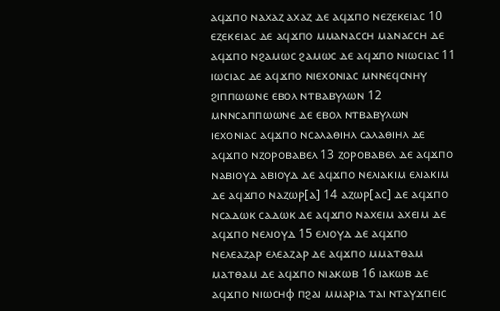ⲁϥϫⲡⲟ ⲛⲁⲭⲁⲍ ⲁⲭⲁⲍ ⲇⲉ ⲁϥϫⲡⲟ ⲛⲉⲍⲉⲕⲉⲓⲁⲥ 10 ⲉⲍⲉⲕⲉⲓⲁⲥ ⲇⲉ ⲁϥϫⲡⲟ ⲙⲙⲁⲛⲁⲥⲥⲏ ⲙⲁⲛⲁⲥⲥⲏ ⲇⲉ ⲁϥϫⲡⲟ ⲛϩⲁⲙⲱⲥ ϩⲁⲙⲱⲥ ⲇⲉ ⲁϥϫⲡⲟ ⲛⲓⲱⲥⲓⲁⲥ 11 ⲓⲱⲥⲓⲁⲥ ⲇⲉ ⲁϥϫⲡⲟ ⲛⲓⲉⲭⲟⲛⲓⲁⲥ ⲙⲛⲛⲉϥⲥⲛⲏⲩ ϩⲓⲡⲡⲱⲱⲛⲉ ⲉⲃⲟⲗ ⲛⲧⲃⲁⲃⲩⲗⲱⲛ 12 ⲙⲛⲛⲥⲁⲡⲡⲱⲱⲛⲉ ⲇⲉ ⲉⲃⲟⲗ ⲛⲧⲃⲁⲃⲩⲗⲱⲛ ⲓⲉⲭⲟⲛⲓⲁⲥ ⲁϥϫⲡⲟ ⲛⲥⲁⲗⲁⲑⲓⲏⲗ ⲥⲁⲗⲁⲑⲓⲏⲗ ⲇⲉ ⲁϥϫⲡⲟ ⲛⲍⲟⲣⲟⲃⲁⲃⲉⲗ 13 ⲍⲟⲣⲟⲃⲁⲃⲉⲗ ⲇⲉ ⲁϥϫⲡⲟ ⲛⲁⲃⲓⲟⲩⲇ ⲁⲃⲓⲟⲩⲇ ⲇⲉ ⲁϥϫⲡⲟ ⲛⲉⲗⲓⲁⲕⲓⲙ ⲉⲗⲓⲁⲕⲓⲙ ⲇⲉ ⲁϥϫⲡⲟ ⲛⲁⲍⲱⲣ[ⲁ] 14 ⲁⲍⲱⲣ[ⲁⲥ] ⲇⲉ ⲁϥϫⲡⲟ ⲛⲥⲁⲇⲱⲕ ⲥⲁⲇⲱⲕ ⲇⲉ ⲁϥϫⲡⲟ ⲛⲁⲭⲉⲓⲙ ⲁⲭⲉⲓⲙ ⲇⲉ ⲁϥϫⲡⲟ ⲛⲉⲗⲓⲟⲩⲇ 15 ⲉⲗⲓⲟⲩⲇ ⲇⲉ ⲁϥϫⲡⲟ ⲛⲉⲗⲉⲁⲍⲁⲣ ⲉⲗⲉⲁⲍⲁⲣ ⲇⲉ ⲁϥϫⲡⲟ ⲙⲙⲁⲧⲑⲁⲙ ⲙⲁⲧⲑⲁⲙ ⲇⲉ ⲁϥϫⲡⲟ ⲛⲓⲁⲕⲱⲃ 16 ⲓⲁⲕⲱⲃ ⲇⲉ ⲁϥϫⲡⲟ ⲛⲓⲱⲥⲏⲫ ⲡϩⲁⲓ ⲙⲙⲁⲣⲓⲁ ⲧⲁⲓ ⲛⲧⲁⲩϫⲡⲉⲓⲥ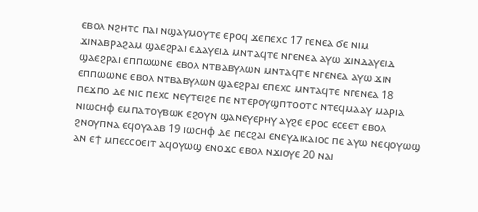ⲉⲃⲟⲗ ⲛϩⲏⲧⲥ ⲡⲁⲓ ⲛϣⲁⲩⲙⲟⲩⲧⲉ ⲉⲣⲟϥ ϫⲉⲡⲉⲭⲥ 17 ⲅⲉⲛⲉⲁ ϭⲉ ⲛⲓⲙ ϫⲓⲛⲁⲃⲣⲁϩⲁⲙ ϣⲁⲉϩⲣⲁⲓ ⲉⲇⲁⲩⲉⲓⲇ ⲙⲛⲧⲁϥⲧⲉ ⲛⲅⲉⲛⲉⲁ ⲁⲩⲱ ϫⲓⲛⲇⲁⲩⲉⲓⲇ ϣⲁⲉϩⲣⲁⲓ ⲉⲡⲡⲱⲱⲛⲉ ⲉⲃⲟⲗ ⲛⲧⲃⲁⲃⲩⲗⲱⲛ ⲙⲛⲧⲁϥⲧⲉ ⲛⲅⲉⲛⲉⲁ ⲁⲩⲱ ϫⲓⲛ ⲉⲡⲡⲱⲱⲛⲉ ⲉⲃⲟⲗ ⲛⲧⲃⲁⲃⲩⲗⲱⲛ ϣⲁⲉϩⲣⲁⲓ ⲉⲡⲉⲭⲥ ⲙⲛⲧⲁϥⲧⲉ ⲛⲅⲉⲛⲉⲁ 18 ⲡⲉϫⲡⲟ ⲇⲉ ⲛⲓⲥ ⲡⲉⲭⲥ ⲛⲉⲩⲧⲉⲓϩⲉ ⲡⲉ ⲛⲧⲉⲣⲟⲩϣⲡⲧⲟⲟⲧⲥ ⲛⲧⲉϥⲙⲁⲁⲩ ⲙⲁⲣⲓⲁ ⲛⲓⲱⲥⲏⲫ ⲉⲙⲡⲁⲧⲟⲩⲃⲱⲕ ⲉϩⲟⲩⲛ ϣⲁⲛⲉⲩⲉⲣⲏⲩ ⲁⲩϩⲉ ⲉⲣⲟⲥ ⲉⲥⲉⲉⲧ ⲉⲃⲟⲗ ϩⲛⲟⲩⲡⲛⲁ ⲉϥⲟⲩⲁⲁⲃ 19 ⲓⲱⲥⲏⲫ ⲇⲉ ⲡⲉⲥϩⲁⲓ ⲉⲛⲉⲩⲇⲓⲕⲁⲓⲟⲥ ⲡⲉ ⲁⲩⲱ ⲛⲉϥⲟⲩⲱϣ ⲁⲛ ⲉϯ ⲙⲡⲉⲥⲥⲟⲉⲓⲧ ⲁϥⲟⲩⲱϣ ⲉⲛⲟϫⲥ ⲉⲃⲟⲗ ⲛϫⲓⲟⲩⲉ 20 ⲛⲁⲓ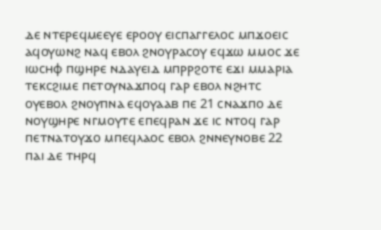ⲇⲉ ⲛⲧⲉⲣⲉϥⲙⲉⲉⲩⲉ ⲉⲣⲟⲟⲩ ⲉⲓⲥⲡⲁⲅⲅⲉⲗⲟⲥ ⲙⲡϫⲟⲉⲓⲥ ⲁϥⲟⲩⲱⲛϩ ⲛⲁϥ ⲉⲃⲟⲗ ϩⲛⲟⲩⲣⲁⲥⲟⲩ ⲉϥϫⲱ ⲙⲙⲟⲥ ϫⲉ ⲓⲱⲥⲏⲫ ⲡϣⲏⲣⲉ ⲛⲇⲁⲩⲉⲓⲇ ⲙⲡⲣⲣϩⲟⲧⲉ ⲉϫⲓ ⲙⲙⲁⲣⲓⲁ ⲧⲉⲕⲥϩⲓⲙⲉ ⲡⲉⲧⲟⲩⲛⲁϫⲡⲟϥ ⲅⲁⲣ ⲉⲃⲟⲗ ⲛϩⲏⲧⲥ ⲟⲩⲉⲃⲟⲗ ϩⲛⲟⲩⲡⲛⲁ ⲉϥⲟⲩⲁⲁⲃ ⲡⲉ 21 ⲥⲛⲁϫⲡⲟ ⲇⲉ ⲛⲟⲩϣⲏⲣⲉ ⲛⲅⲙⲟⲩⲧⲉ ⲉⲡⲉϥⲣⲁⲛ ϫⲉ ⲓⲥ ⲛⲧⲟϥ ⲅⲁⲣ ⲡⲉⲧⲛⲁⲧⲟⲩϫⲟ ⲙⲡⲉϥⲗⲁⲟⲥ ⲉⲃⲟⲗ ϩⲛⲛⲉⲩⲛⲟⲃⲉ 22 ⲡⲁⲓ ⲇⲉ ⲧⲏⲣϥ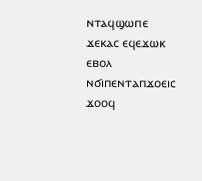ⲛⲧⲁϥϣⲱⲡⲉ ϫⲉⲕⲁⲥ ⲉϥⲉϫⲱⲕ ⲉⲃⲟⲗ ⲛϭⲓⲡⲉⲛⲧⲁⲡϫⲟⲉⲓⲥ ϫⲟⲟϥ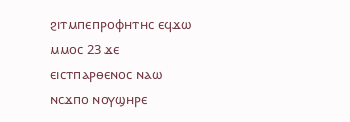ϩⲓⲧⲙⲡⲉⲡⲣⲟⲫⲏⲧⲏⲥ ⲉϥϫⲱ ⲙⲙⲟⲥ 23 ϫⲉ ⲉⲓⲥⲧⲡⲁⲣⲑⲉⲛⲟⲥ ⲛⲁⲱ ⲛⲥϫⲡⲟ ⲛⲟⲩϣⲏⲣⲉ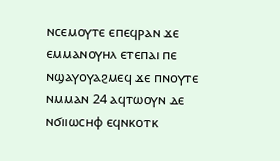ⲛⲥⲉⲙⲟⲩⲧⲉ ⲉⲡⲉϥⲣⲁⲛ ϫⲉ ⲉⲙⲙⲁⲛⲟⲩⲏⲗ ⲉⲧⲉⲡⲁⲓ ⲡⲉ ⲛϣⲁⲩⲟⲩⲁϩⲙⲉϥ ϫⲉ ⲡⲛⲟⲩⲧⲉ ⲛⲙⲙⲁⲛ 24 ⲁϥⲧⲱⲟⲩⲛ ⲇⲉ ⲛϭⲓⲓⲱⲥⲏⲫ ⲉϥⲛⲕⲟⲧⲕ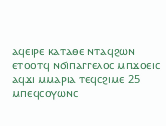ⲁϥⲉⲓⲣⲉ ⲕⲁⲧⲁⲑⲉ ⲛⲧⲁϥϩⲱⲛ ⲉⲧⲟⲟⲧϥ ⲛϭⲓⲡⲁⲅⲅⲉⲗⲟⲥ ⲙⲡϫⲟⲉⲓⲥ ⲁϥϫⲓ ⲙⲙⲁⲣⲓⲁ ⲧⲉϥⲥϩⲓⲙⲉ 25 ⲙⲡⲉϥⲥⲟⲩⲱⲛⲥ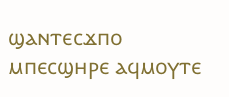ϣⲁⲛⲧⲉⲥϫⲡⲟ ⲙⲡⲉⲥϣⲏⲣⲉ ⲁϥⲙⲟⲩⲧⲉ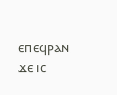ⲉⲡⲉϥⲣⲁⲛ ϫⲉ ⲓⲥ